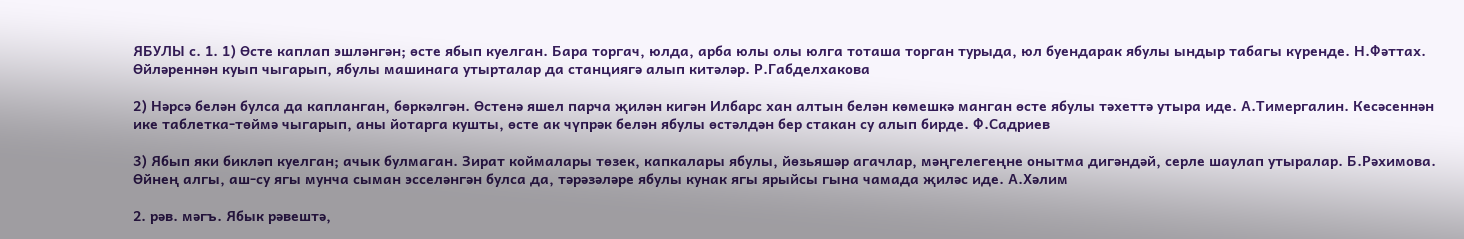ЯБУЛЫ с. 1. 1) Өсте каплап эшләнгән; өсте ябып куелган. Бара торгач, юлда, арба юлы олы юлга тоташа торган турыда, юл буендарак ябулы ындыр табагы күренде. Н.Фәттах. Өйләреннән куып чыгарып, ябулы машинага утырталар да станциягә алып китәләр. Р.Габделхакова

2) Нәрсә белән булса да капланган, бөркәлгән. Өстенә яшел парча җилән кигән Илбарс хан алтын белән көмешкә манган өсте ябулы тәхеттә утыра иде. А.Тимергалин. Кесәсеннән ике таблетка-төймә чыгарып, аны йотарга кушты, өсте ак чүпрәк белән ябулы өстәлдән бер стакан су алып бирде. Ф.Садриев

3) Ябып яки бикләп куелган; ачык булмаган. Зират коймалары төзек, капкалары ябулы, йөзьяшәр агачлар, мәңгелегеңне онытма дигәндәй, серле шаулап утыралар. Б.Рәхимова. Өйнең алгы, аш-су ягы мунча сыман эсселәнгән булса да, тәрәзәләре ябулы кунак ягы ярыйсы гына чамада җиләс иде. А.Хәлим

2. рәв. мәгъ. Ябык рәвештә,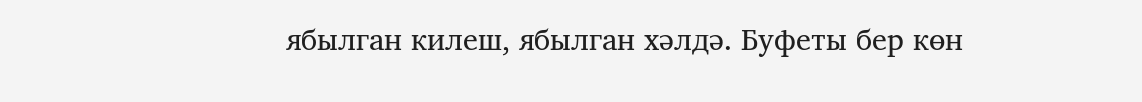ябылган килеш, ябылган хәлдә. Буфеты бер көн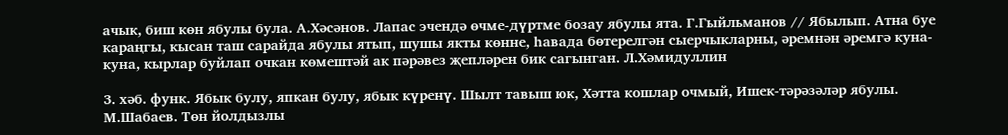ачык, биш көн ябулы була. А.Хәсәнов. Лапас эчендә өчме-дүртме бозау ябулы ята. Г.Гыйльманов // Ябылып. Атна буе караңгы, кысан таш сарайда ябулы ятып, шушы якты көнне, һавада бөтерелгән сыерчыкларны, әремнән әремгә куна-куна, кырлар буйлап очкан көмештәй ак пәрәвез җепләрен бик сагынган. Л.Хәмидуллин

3. хәб. функ. Ябык булу, япкан булу, ябык күренү. Шылт тавыш юк, Хәтта кошлар очмый, Ишек-тәрәзәләр ябулы. М.Шабаев. Төн йолдызлы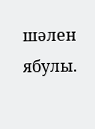шәлен ябулы.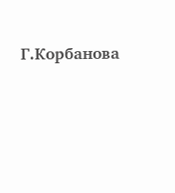Г.Корбанова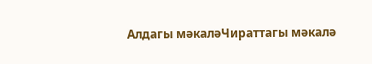Алдагы мәкаләЧираттагы мәкалә